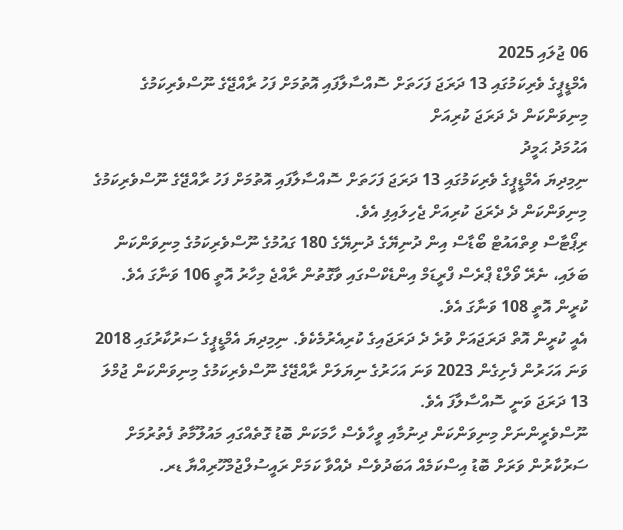06 ޖުލައި 2025
އެމްޑީޕީގެ ވެރިކަމުގައި 13 ދަރަޖަ ފަހަތަށް ސޮއްސާލާފައި އޮތުމަށް ފަހު ރާއްޖޭގެ ނޫސްވެރިކަމުގެ މިނިވަންކަން ދެ ދަރަޖަ ކުރިއަށް
އަޙުމަދު ޙަމީދު
ނިމިދިޔަ އެމްޑީޕީގެ ވެރިކަމުގައި 13 ދަރަޖަ ފަހަތަށް ސޮއްސާލާފައި އޮތުމަށް ފަހު ރާއްޖޭގެ ނޫސްވެރިކަމުގެ މިނިވަންކަން ދެ ދެރަޖަ ކުރިއަށް ޖެހިލައިފި އެވެ.
ރިޕޯޓާސް ވިތްއައުޓް ބޯޑާސް އިން ދުނިޔޭގެ ދުނިޔޭގެ 180 ގައުމުގެ ނޫސްވެރިކަމުގެ މިނިވަންކަން ބަލައި، ނެރޭ ވޯލްޑް ޕްރެސް ފްރީޑަމް އިންޑެކްސްގައި ވާގޮތުން ރާއްޖެ މިހާރު އޮތީ 106 ވަނާގަ އެވެ. ކުރީން އޮތީ 108 ވަނާގަ އެވެ.
އެއީ ކުރީން އޮތް ދަރަޖައަށް ވުރެ ދެ ދަރަޖައިގެ ކުރިއެރުމެކެވެ. ނިމިދިޔަ އެމްޑީޕީގެ ސަރުކާރުގައި 2018 ވަނަ އަހަރުން ފެށިގެން 2023 ވަނަ އަހަރުގެ ނިޔަލަށް ރާއްޖޭގެ ނޫސްވެރިކަމުގެ މިނިވަންކަން ޖުމްލަ 13 ދަރަޖަ ވަނީ ސޮއްސާލާފަ އެވެ.
ނޫސްވެރީންނަށް މިނިވަންކަން ދިނުމާއި ވީހާވެސް ހާމަކަން ބޮޑު ގޮތެއްގައި މައުލޫމާތު ފެތުރުމަށް ސަރުކާރުން ވަރަށް ބޮޑު އިސްކަމެއް އަބަދުވެސް ދެއްވާ ކަމަށް ރައީސުލްޖުމްހޫރިއްޔާ ޑރ.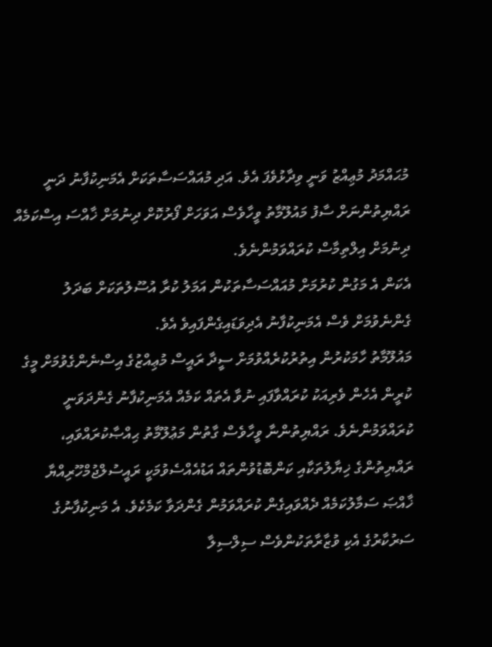މުޙައްމަދު މުޢިއްޒު ވަނީ ވިދާޅުވެފަ އެވެ. އަދި މުއައްސަސާތަކަށް އެމަނިކުފާނު ދަނީ ރައްޔިތުންނަށް ސާފު މައުލޫމާތު ވީހާވެސް އަވަހަށް ފޯރުކޮށް ދިނުމަށް ޚާއްސަ އިސްކަމެއް ދިނުމަށް އިލްތިމާސް ކުރައްވަމުންނެވެ.
އެކަން އެ މަގުން ކުރުމަށް މުއައްސަސާތަކުން އަމަލު ކުރާ އުސޫލުތަކަށް ބަދަލު ގެންނެވުމަށް ވެސް އެމަނިކުފާނު އެދިވަޑައިގެންފައިވެ އެވެ.
މައުލޫމާތު ހާމަކުރުން އިތުރުކުރެއްވުމަށް ސީދާ ރައީސް މުޢިއްޒުގެ އިސްނެންގެވުމަށް މީގެ ކުރީން އެހެން ވެރިއަކު ކުރައްވާފައި ނުވާ އެތައް ކަމެއް އެމަނިކުފާނު ގެންދަވަނީ ކުރައްވަމުންނެވެ. ރައްޔިތުންނާ ވީހާވެސް ގާތުން މަޢުލޫމާތު ޙިއްޞާކުރައްވައި، ރައްޔިތުންގެ ޚިޔާލުތަކާއި ކަންބޮޑުވުންތައް އަޑުއެއްސެވުމަކީ ރައީސުލްޖުމްހޫރިއްޔާ ޚާއްޞަ ސަމާލުކަމެއް ދެއްވައިގެން ކުރައްވަމުން ގެންދަވާ ކަމެކެވެ. އެ މަނިކުފާނުގެ ސަރުކާރުގެ އެކި ވުޒާރާތަކުންވެސް ސިލްސިލާ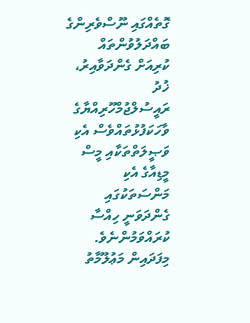ގޮތެއްގައި ނޫސްވެރިންގެ ބައްދަލުވުންތައް ކުރިއަށް ގެންދަވާއިރު، ޚުދު ރައީސުލްޖުމްހޫރިއްޔާގެ ވާހަކަފުޅުތައްވެސް އެކި ވަޞީލަތްތަކާއި މީސް މީޑިއާގެ އެކި މަންސަތަކުގައި ގެންދަވަނީ ހިއްސާ ކުރައްވަމުންނެވެ. މިފަދައިން މަޢުލޫމާތު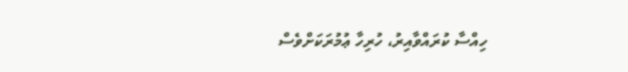ހިއްސާ ކުރައްވާއިރު، ހުރިހާ ޢުމުރަކަށްވެސް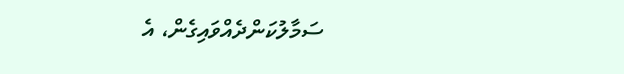ސަމާލުކަންދެއްވައިގެން، އެ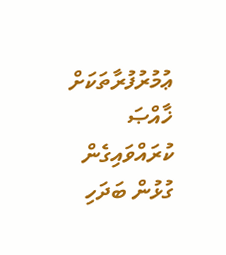ޢުމުރުފުރާތަކަށް ޚާއްޞަ ކުރައްވައިގެން ގުޅުން ބަދަހި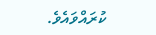ކުރައްވައެވެ.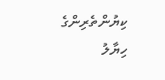ކިޔުންތެރިންގެ ހިޔާލު